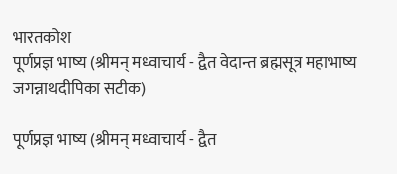भारतकोश
पूर्णप्रज्ञ भाष्य (श्रीमन् मध्वाचार्य - द्वैत वेदान्त ब्रह्मसूत्र महाभाष्य जगन्नाथदीपिका सटीक)

पूर्णप्रज्ञ भाष्य (श्रीमन् मध्वाचार्य - द्वैत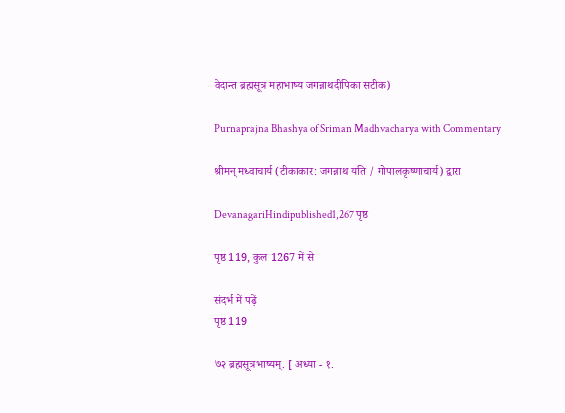वेदान्त ब्रह्मसूत्र महाभाष्य जगन्नाथदीपिका सटीक)

Purnaprajna Bhashya of Sriman Madhvacharya with Commentary

श्रीमन् मध्वाचार्य (टीकाकार: जगन्नाथ यति / गोपालकृष्णाचार्य) द्वारा

DevanagariHindipublished1,267 पृष्ठ

पृष्ठ 119, कुल 1267 में से

संदर्भ में पढ़ें
पृष्ठ 119

७२ ब्रह्मसूत्रभाष्यम्. [ अध्या - १.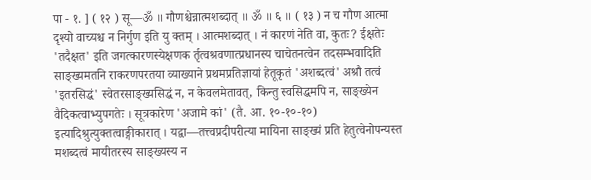पा - १. ] ( १२ ) सू—ॐ ॥ गौणश्चेन्नात्मशब्दात् ॥ ॐ ॥ ६ ॥ ( १३ ) न च गौण आत्मा दृश्यो वाच्यश्च न निर्गुण इति यु क्तम् । आत्मशब्दात् । नं कारणं नेति वा, कुतः? ईक्षतेः 'तदैक्षत' इति जगत्कारणस्येक्षणक र्तृत्वश्रवणात्प्रधानस्य चाचेतनत्वेन तदसम्भवादिति साङ्ख्यमतनि राकरणपरतया व्याख्याने प्रथमप्रतिज्ञायां हेतूकृतं 'अशब्दत्वं' अश्रौ तत्वं 'इतरसिद्धं' स्वेतरसाङ्ख्यसिद्धं न, न केवलमेतावत्, किन्तु स्वसिद्धमपि न, साङ्ख्येन वैदिकत्वाभ्युपगतेः । सूत्रकारेण 'अजामे कां' (तै. आ. १०-१०-१०) इत्यादिश्रुत्युक्तत्वाङ्गीकारात् । यद्वा—तत्त्वप्रदीपरीत्या मायिना साङ्ख्यं प्रति हेतुत्वेनोपन्यस्त मशब्दत्वं मायीतरस्य साङ्ख्यस्य न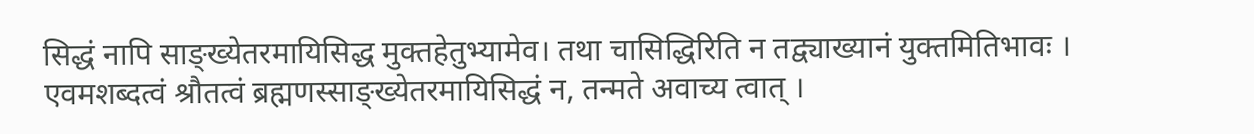सिद्धं नापि साङ्ख्येतरमायिसिद्ध मुक्तहेतुभ्यामेव। तथा चासिद्धिरिति न तद्व्याख्यानं युक्तमितिभावः । एवमशब्दत्वं श्रौतत्वं ब्रह्मणस्साङ्ख्येतरमायिसिद्धं न, तन्मते अवाच्य त्वात् ।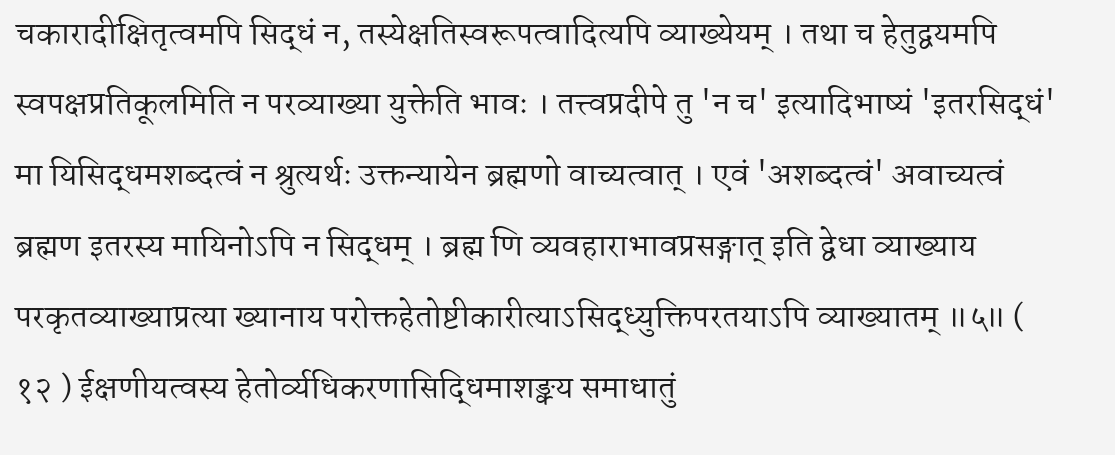चकारादीक्षितृत्वमपि सिद्धं न, तस्येक्षतिस्वरूपत्वादित्यपि व्याख्येयम् । तथा च हेतुद्वयमपि स्वपक्षप्रतिकूलमिति न परव्याख्या युक्तेति भावः । तत्त्वप्रदीपे तु 'न च' इत्यादिभाष्यं 'इतरसिद्धं' मा यिसिद्धमशब्दत्वं न श्रुत्यर्थः उक्तन्यायेन ब्रह्मणो वाच्यत्वात् । एवं 'अशब्दत्वं' अवाच्यत्वं ब्रह्मण इतरस्य मायिनोऽपि न सिद्धम् । ब्रह्म णि व्यवहाराभावप्रसङ्गात् इति द्वेधा व्याख्याय परकृतव्याख्याप्रत्या ख्यानाय परोक्तहेतोष्टीकारीत्याऽसिद्ध्युक्तिपरतयाऽपि व्याख्यातम् ॥५॥ ( १२ ) ईक्षणीयत्वस्य हेतोर्व्यधिकरणासिद्धिमाशङ्क्य समाधातुं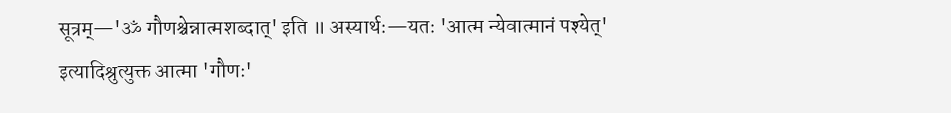सूत्रम्—'ॐ गौणश्चेन्नात्मशब्दात्' इति ॥ अस्यार्थः—यतः 'आत्म न्येवात्मानं पश्येत्' इत्यादिश्रुत्युक्त आत्मा 'गौणः'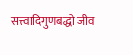सत्त्वादिगुणबद्धो जीव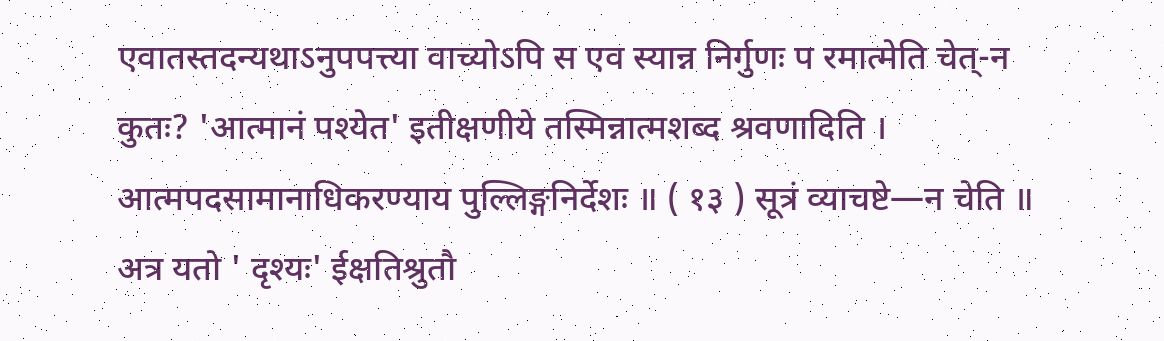एवातस्तदन्यथाऽनुपपत्त्या वाच्योऽपि स एव स्यान्न निर्गुणः प रमात्मेति चेत्-न कुतः? 'आत्मानं पश्येत' इतीक्षणीये तस्मिन्नात्मशब्द श्रवणादिति । आत्मपदसामानाधिकरण्याय पुल्लिङ्गनिर्देशः ॥ ( १३ ) सूत्रं व्याचष्टे—न चेति ॥ अत्र यतो ' दृश्यः' ईक्षतिश्रुतौ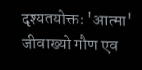दृश्यतयोक्तः 'आत्मा' जीवाख्यो गौण एव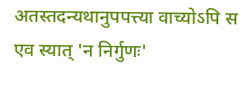अतस्तदन्यथानुपपत्त्या वाच्योऽपि स एव स्यात् 'न निर्गुणः'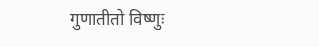गुणातीतो विष्णुः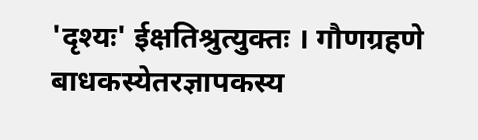'दृश्यः' ईक्षतिश्रुत्युक्तः । गौणग्रहणे बाधकस्येतरज्ञापकस्य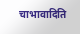चाभावादिति